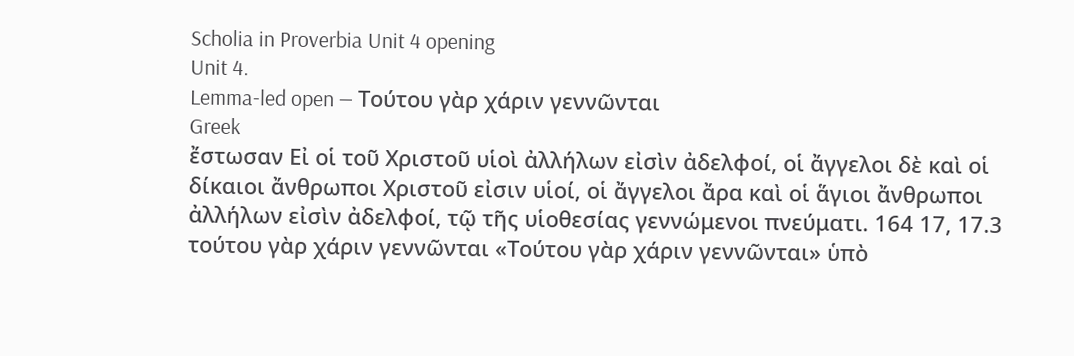Scholia in Proverbia Unit 4 opening
Unit 4.
Lemma-led open — Τούτου γὰρ χάριν γεννῶνται
Greek
ἔστωσαν Εἰ οἱ τοῦ Χριστοῦ υἱοὶ ἀλλήλων εἰσὶν ἀδελφοί, οἱ ἄγγελοι δὲ καὶ οἱ δίκαιοι ἄνθρωποι Χριστοῦ εἰσιν υἱοί, οἱ ἄγγελοι ἄρα καὶ οἱ ἅγιοι ἄνθρωποι ἀλλήλων εἰσὶν ἀδελφοί, τῷ τῆς υἱοθεσίας γεννώμενοι πνεύματι. 164 17, 17.3 τούτου γὰρ χάριν γεννῶνται «Τούτου γὰρ χάριν γεννῶνται» ὑπὸ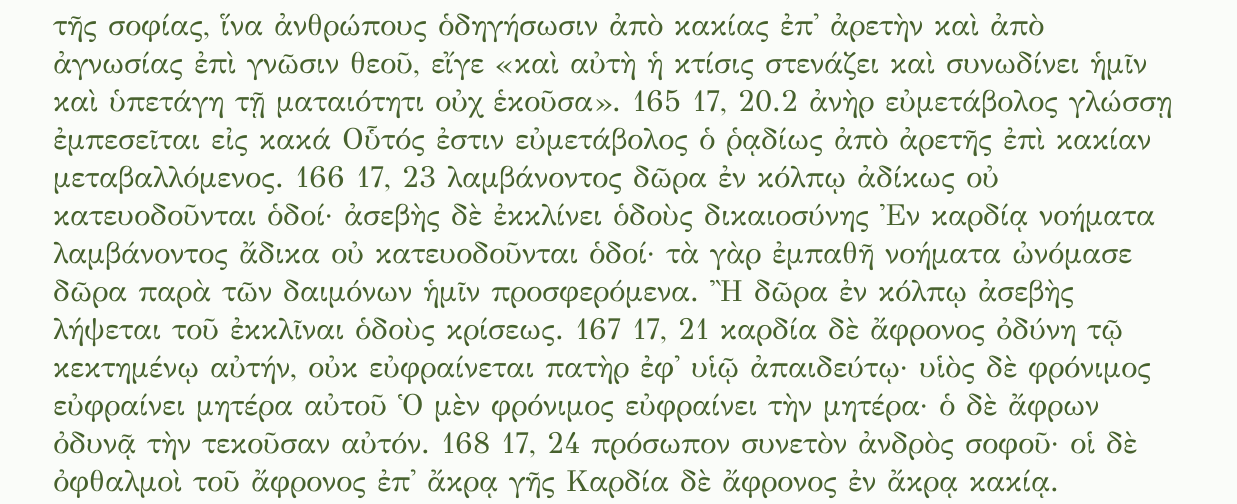τῆς σοφίας, ἵνα ἀνθρώπους ὁδηγήσωσιν ἀπὸ κακίας ἐπ' ἀρετὴν καὶ ἀπὸ ἀγνωσίας ἐπὶ γνῶσιν θεοῦ, εἴγε «καὶ αὐτὴ ἡ κτίσις στενάζει καὶ συνωδίνει ἡμῖν καὶ ὑπετάγη τῇ ματαιότητι οὐχ ἑκοῦσα». 165 17, 20.2 ἀνὴρ εὐμετάβολος γλώσσῃ ἐμπεσεῖται εἰς κακά Οὗτός ἐστιν εὐμετάβολος ὁ ῥᾳδίως ἀπὸ ἀρετῆς ἐπὶ κακίαν μεταβαλλόμενος. 166 17, 23 λαμβάνοντος δῶρα ἐν κόλπῳ ἀδίκως οὐ κατευοδοῦνται ὁδοί· ἀσεβὴς δὲ ἐκκλίνει ὁδοὺς δικαιοσύνης Ἐν καρδίᾳ νοήματα λαμβάνοντος ἄδικα οὐ κατευοδοῦνται ὁδοί· τὰ γὰρ ἐμπαθῆ νοήματα ὠνόμασε δῶρα παρὰ τῶν δαιμόνων ἡμῖν προσφερόμενα. Ἢ δῶρα ἐν κόλπῳ ἀσεβὴς λήψεται τοῦ ἐκκλῖναι ὁδοὺς κρίσεως. 167 17, 21 καρδία δὲ ἄφρονος ὀδύνη τῷ κεκτημένῳ αὐτήν, οὐκ εὐφραίνεται πατὴρ ἐφ' υἱῷ ἀπαιδεύτῳ· υἱὸς δὲ φρόνιμος εὐφραίνει μητέρα αὐτοῦ Ὁ μὲν φρόνιμος εὐφραίνει τὴν μητέρα· ὁ δὲ ἄφρων ὀδυνᾷ τὴν τεκοῦσαν αὐτόν. 168 17, 24 πρόσωπον συνετὸν ἀνδρὸς σοφοῦ· οἱ δὲ ὀφθαλμοὶ τοῦ ἄφρονος ἐπ' ἄκρᾳ γῆς Καρδία δὲ ἄφρονος ἐν ἄκρᾳ κακίᾳ.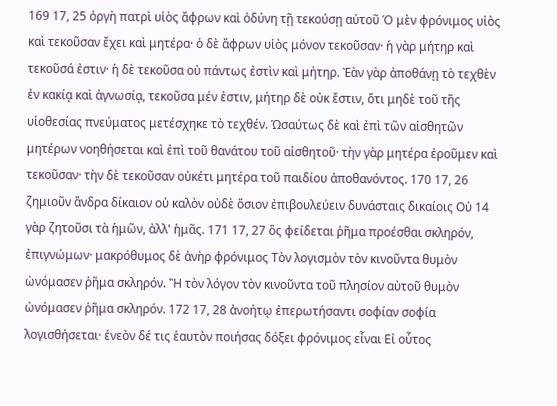169 17, 25 ὀργὴ πατρὶ υἱὸς ἄφρων καὶ ὀδύνη τῇ τεκούσῃ αὐτοῦ Ὁ μὲν φρόνιμος υἱὸς καὶ τεκοῦσαν ἔχει καὶ μητέρα· ὁ δὲ ἄφρων υἱὸς μόνον τεκοῦσαν· ἡ γὰρ μήτηρ καὶ τεκοῦσά ἐστιν· ἡ δὲ τεκοῦσα οὐ πάντως ἐστὶν καὶ μήτηρ. Ἐὰν γὰρ ἀποθάνῃ τὸ τεχθὲν ἐν κακίᾳ καὶ ἀγνωσίᾳ, τεκοῦσα μέν ἐστιν, μήτηρ δὲ οὐκ ἔστιν, ὅτι μηδὲ τοῦ τῆς υἱοθεσίας πνεύματος μετέσχηκε τὸ τεχθέν. Ὡσαύτως δὲ καὶ ἐπὶ τῶν αἰσθητῶν μητέρων νοηθήσεται καὶ ἐπὶ τοῦ θανάτου τοῦ αἰσθητοῦ· τὴν γὰρ μητέρα ἐροῦμεν καὶ τεκοῦσαν· τὴν δὲ τεκοῦσαν οὐκέτι μητέρα τοῦ παιδίου ἀποθανόντος. 170 17, 26 ζημιοῦν ἄνδρα δίκαιον οὐ καλὸν οὐδὲ ὅσιον ἐπιβουλεύειν δυνάσταις δικαίοις Οὐ 14 γὰρ ζητοῦσι τὰ ἡμῶν, ἀλλ' ἡμᾶς. 171 17, 27 ὃς φείδεται ῥῆμα προέσθαι σκληρόν, ἐπιγνώμων· μακρόθυμος δὲ ἀνὴρ φρόνιμος Τὸν λογισμὸν τὸν κινοῦντα θυμὸν ὠνόμασεν ῥῆμα σκληρόν. Ἢ τὸν λόγον τὸν κινοῦντα τοῦ πλησίον αὐτοῦ θυμὸν ὠνόμασεν ῥῆμα σκληρόν. 172 17, 28 ἀνοήτῳ ἐπερωτήσαντι σοφίαν σοφία λογισθήσεται· ἐνεὸν δέ τις ἑαυτὸν ποιήσας δόξει φρόνιμος εἶναι Εἰ οὗτος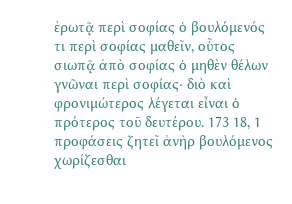ἐρωτᾷ περὶ σοφίας ὁ βουλόμενός τι περὶ σοφίας μαθεῖν, οὗτος σιωπᾷ ἀπὸ σοφίας ὁ μηθὲν θέλων γνῶναι περὶ σοφίας· διὸ καὶ φρονιμώτερος λέγεται εἶναι ὁ πρότερος τοῦ δευτέρου. 173 18, 1 προφάσεις ζητεῖ ἀνὴρ βουλόμενος χωρίζεσθαι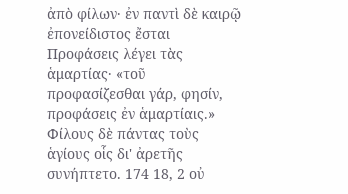ἀπὸ φίλων· ἐν παντὶ δὲ καιρῷ ἐπονείδιστος ἔσται Προφάσεις λέγει τὰς ἁμαρτίας· «τοῦ προφασίζεσθαι γάρ, φησίν, προφάσεις ἐν ἁμαρτίαις.» Φίλους δὲ πάντας τοὺς ἁγίους οἷς δι' ἀρετῆς συνήπτετο. 174 18, 2 οὐ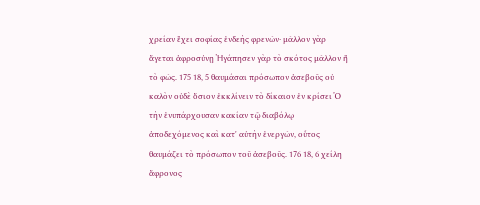χρείαν ἔχει σοφίας ἐνδεὴς φρενῶν· μᾶλλον γὰρ ἄγεται ἀφροσύνῃ Ἠγάπησεν γὰρ τὸ σκότος μᾶλλον ἢ τὸ φῶς. 175 18, 5 θαυμάσαι πρόσωπον ἀσεβοῦς οὐ καλὸν οὐδὲ ὅσιον ἐκκλίνειν τὸ δίκαιον ἐν κρίσει Ὁ τὴν ἐνυπάρχουσαν κακίαν τῷ διαβόλῳ ἀποδεχόμενος καὶ κατ' αὐτὴν ἐνεργῶν, οὗτος θαυμάζει τὸ πρόσωπον τοῦ ἀσεβοῦς. 176 18, 6 χείλη ἄφρονος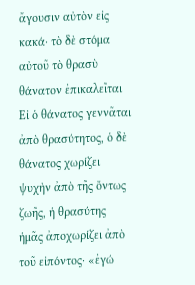ἄγουσιν αὐτὸν εἰς κακά· τὸ δὲ στόμα αὐτοῦ τὸ θρασὺ θάνατον ἐπικαλεῖται Εἰ ὁ θάνατος γεννᾶται ἀπὸ θρασύτητος, ὁ δὲ θάνατος χωρίζει ψυχὴν ἀπὸ τῆς ὄντως ζωῆς, ἡ θρασύτης ἡμᾶς ἀποχωρίζει ἀπὸ τοῦ εἰπόντος· «ἐγώ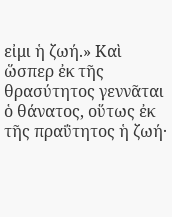εἰμι ἡ ζωή.» Καὶ ὥσπερ ἐκ τῆς θρασύτητος γεννᾶται ὁ θάνατος, οὕτως ἐκ τῆς πραΰτητος ἡ ζωή·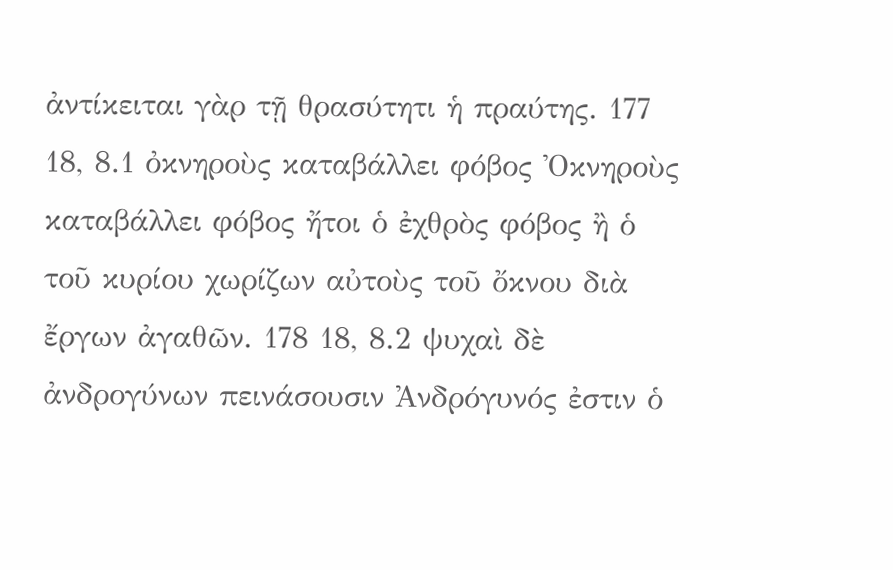ἀντίκειται γὰρ τῇ θρασύτητι ἡ πραύτης. 177 18, 8.1 ὀκνηροὺς καταβάλλει φόβος Ὀκνηροὺς καταβάλλει φόβος ἤτοι ὁ ἐχθρὸς φόβος ἢ ὁ τοῦ κυρίου χωρίζων αὐτοὺς τοῦ ὄκνου διὰ ἔργων ἀγαθῶν. 178 18, 8.2 ψυχαὶ δὲ ἀνδρογύνων πεινάσουσιν Ἀνδρόγυνός ἐστιν ὁ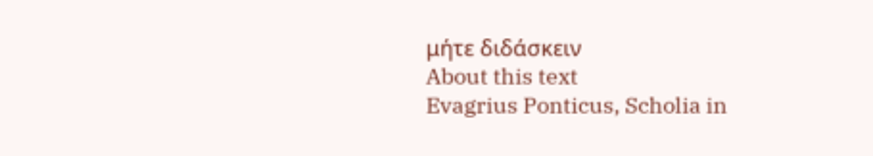μήτε διδάσκειν
About this text
Evagrius Ponticus, Scholia in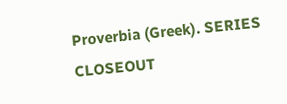Proverbia (Greek). SERIES CLOSEOUT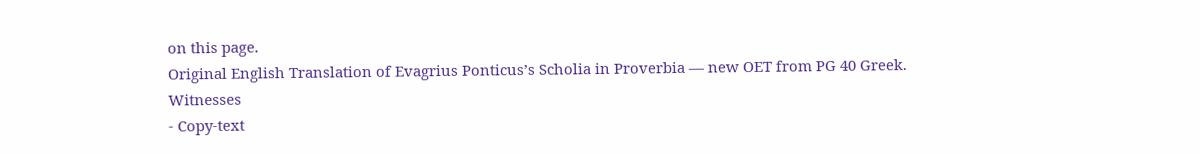on this page.
Original English Translation of Evagrius Ponticus’s Scholia in Proverbia — new OET from PG 40 Greek.
Witnesses
- Copy-text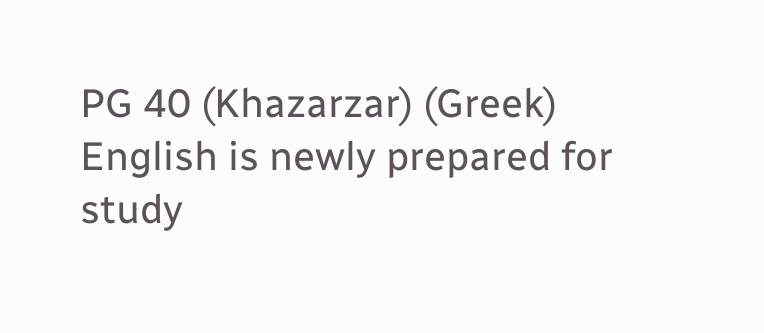PG 40 (Khazarzar) (Greek)
English is newly prepared for study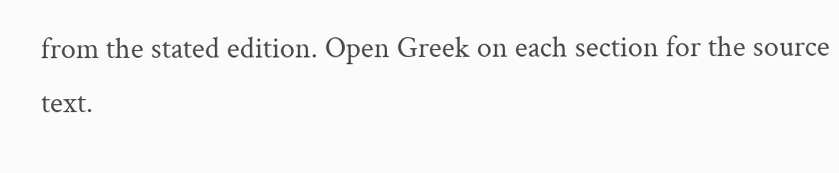from the stated edition. Open Greek on each section for the source text.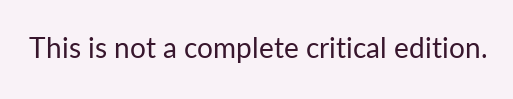This is not a complete critical edition.